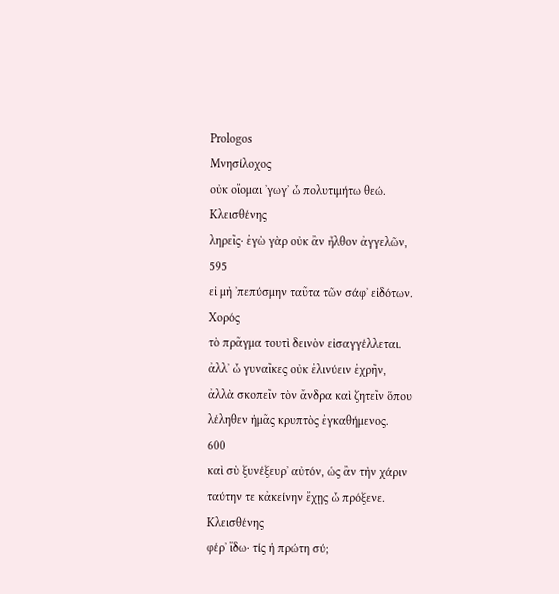Prologos
Μνησίλοχος
οὐκ οἴομαι ʼγωγʼ ὦ πολυτιμήτω θεώ.
Κλεισθένης
ληρεῖς· ἐγὼ γὰρ οὐκ ἂν ἦλθον ἀγγελῶν,
595
εἰ μὴ ʼπεπύσμην ταῦτα τῶν σάφʼ εἰδότων.
Χορός
τὸ πρᾶγμα τουτὶ δεινὸν εἰσαγγέλλεται.
ἀλλʼ ὦ γυναῖκες οὐκ ἐλινύειν ἐχρῆν,
ἀλλὰ σκοπεῖν τὸν ἄνδρα καὶ ζητεῖν ὅπου
λέληθεν ἡμᾶς κρυπτὸς ἐγκαθήμενος.
600
καὶ σὺ ξυνέξευρʼ αὐτόν, ὡς ἂν τὴν χάριν
ταύτην τε κἀκείνην ἔχῃς ὦ πρόξενε.
Κλεισθένης
φέρʼ ἴδω· τίς ἡ πρώτη σύ;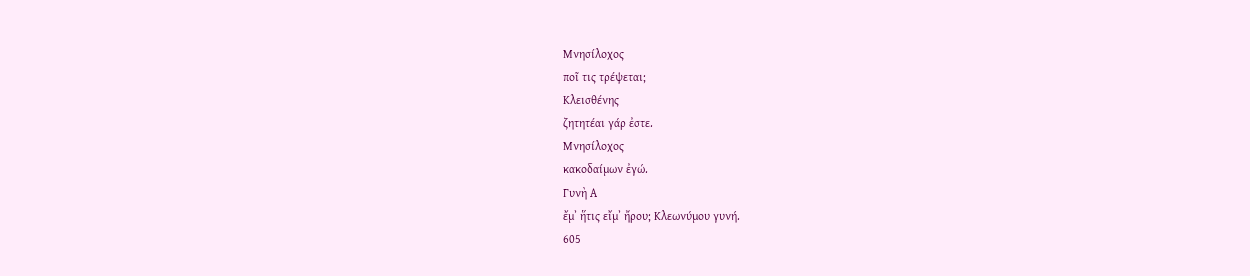Μνησίλοχος
ποῖ τις τρέψεται;
Κλεισθένης
ζητητέαι γάρ ἐστε.
Μνησίλοχος
κακοδαίμων ἐγώ.
Γυνὴ Α
ἔμʼ ἥτις εἴμʼ ἤρου; Κλεωνύμου γυνή.
605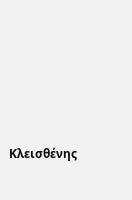Κλεισθένης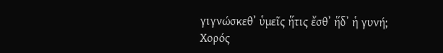γιγνώσκεθʼ ὑμεῖς ἥτις ἔσθʼ ἥδʼ ἡ γυνή;
Χορός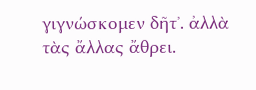γιγνώσκομεν δῆτʼ. ἀλλὰ τὰς ἄλλας ἄθρει.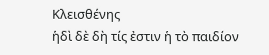Κλεισθένης
ἡδὶ δὲ δὴ τίς ἐστιν ἡ τὸ παιδίον